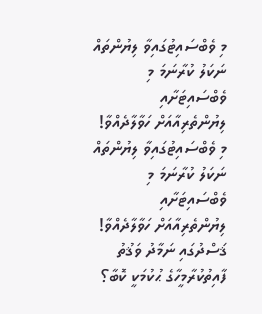މި ވެބްސައިޓުގައިވާ ލިޔުންތައް ނަކަލު ކުރާނަމަ މި ވެބްސައިޓަށާއި ލިޔުންތެރިއާއަށް ހަވާލާދެއްވާ!
މި ވެބްސައިޓުގައިވާ ލިޔުންތައް ނަކަލު ކުރާނަމަ މި ވެބްސައިޓަށާއި ލިޔުންތެރިއާއަށް ހަވާލާދެއްވާ!
ޤަސްދުގައި ނަމާދު ވަޤުތު ފާއިތުކުރާމީހާގެ ޙުކުމަކީ ކޮބާ؟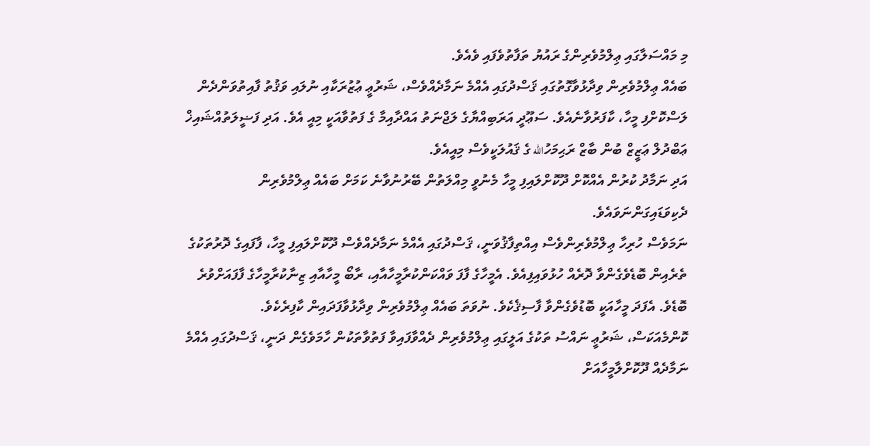މި މައްސަލާގައި ޢިލްމުވެރިންގެ ރައުޔު ތަފާތުވެފައި ވެއެވެ.
ބައެއް ޢިލްމުވެރިން ވިދާޅުވާގޮތުގައި ޤަސްދުގައި އެއްމެ ނަމާދެއްވެސް، ޝަރުޢީ ޢުޒުރަކާއި ނުލައި ވަޤުތު ފާއިތުވަންދެން ލަސްކޮށްފި މީހާ، ކާފަރުވާނެއެވެ. ސަޢޫދީ އަރަބިއްޔާގެ ލަޖްނަތު އައްދާއިމާ ގެ ފަތުވާއަކީ މިއީ އެވެ. އަދި ފަޟީލަތުއްޝައިޚް ޢަބްދުލް ޢަޒީޒް ބުން ބާޒް ރަޙިމަހުالله ގެ ޤައުލަކީވެސް މިއީއެވެ.
އަދި ނަމާދު ކުރުން އެއްކޮށް ދޫކޮށްލައިފި މީހާ މެނުވީ މިއްލަތުން ބޭރުނުވާނެ ކަމަށް ބައެއް ޢިލްމުވެރިން ދެކިވަޑައިގަންނަވައެވެ.
ނަމަވެސް ހުރިހާ ޢިލްމުވެރިންވެސް އިއްތިފާޤުވަނީ، ޤަސްދުގައި އެއްމެ ނަމާދެއްވެސް ދޫކޮށްލައިފި މީހާ، ފާފައިގެ ދޮރުތަކުގެ ތެރެއިން ބޮޑެވެގެންވާ ދޮރެއް ހުޅުވައިފިއެވެ. އެމީހާގެ ފާފަ ވައްކަންކުރާމީހާއާއި، ރާބޯ މީހާއާއި ޒިނާކުރާމީހާގެ ފާފައަށްވުރެ ބޮޑެވެ. އެފަދަ މީހާއަކީ ބޮޑުވެގެންވާ ފާސިޤެކެވެ. ނުވަތަ ބައެއް ޢިލްމުވެރިން ވިދާޅުވާފަދައިން ކާފިރެކެވެ.
ކޮންމެއަކަސް، ޝަރުޢީ ނައްސު ތަކުގެ އަލީގައި ޢިލްމުވެރިން ދެއްވާފައިވާ ފަތުވާތަކުން ހާމަވެގެން ދަނީ، ޤަސްދުގައި އެއްމެ ނަމާދެއް ދޫކޮށްލާމީހާއަށް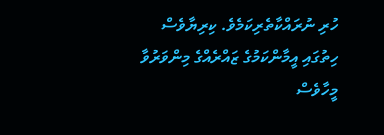ހުރި ނުރައްކާތެރިކަމެވެ. ކިރިޔާވެސް ހިތުގައި އީމާންކަމުގެ ޒައްރެއްގެ މިންވަރުވާ މީހާވެސް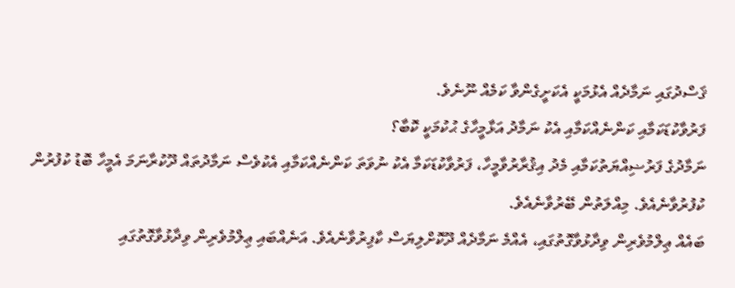ޤަސްދުގައި ނަމާދެއް އެޅުމަކީ އެކަށީގެންވާ ކަމެއް ނޫނެވެ.
ފަރުވާކުޑަކަމާއި ކަންނެއްކަމާއި އެކު ނަމާދު އަޅާމީހާގެ ޙުކުމަކީ ކޮބާ؟
ނަމާދުގެ ފަރުޟިއްޔަތުކަމާއި މެދު އިޤުރާރުވާމީހާ، ފަރުވާކުޑަކަމާ އެކު ނުވަތަ ކަންނެއްކަމާއި އެކުވެސް ނަމާދުތައް ދޫކުރާނަމަ އެމީހާ ބޮޑު ކުފުރުން ކުފުރުވާނެއެވެ. މިއްލަތުން ބޭރުވާނެއެވެ.
ބައެއް ޢިލްމުވެރިން ވިދާޅުވާގޮތުގައި، އެއްމެ ނަމާދެއް ދޫކޮށްލިޔަސް ކާފިރުވާނެއެވެ. އަނެއްބައި ޢިލްމުވެރިން ވިދާޅުވާގޮތުގައި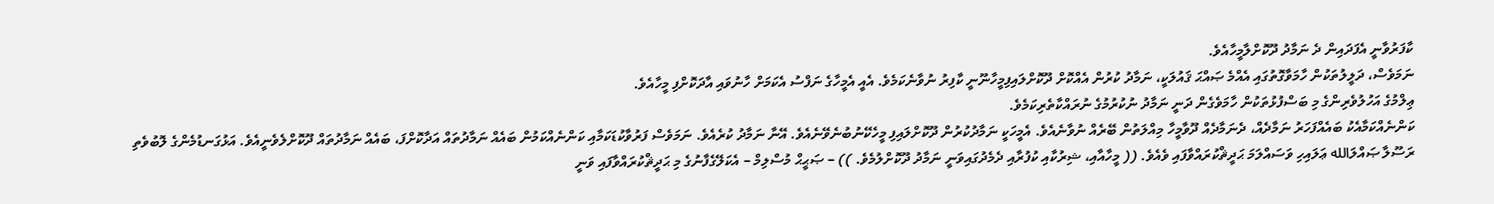ކާފަރުވާނީ އެފަދައިން ދެ ނަމާދު ދޫކޮށްލާމީހާއެވެ.
ނަމަވެސް، ދަލީލުތަކުން ހާމަވާގޮތުގައި އެއްމެ ޞައްޙަ ޤައުލަކީ، ނަމާދު ކުރުން އެއްކޮށް ދޫކޮށްލައިފިމީހާނޫނީ ކާފިރު ނުވާނެކަމެވެ. އެއީ އެމީހާގެ ނަފްސު އެކަމަށް ހާނުވައި އާދަކޮށްފި މީހާއެވެ.
ޢިލްމުގެ އަހުލުވެރިންގެ މި ބަސްފުޅުތަކުން ހާމަވެގެން ދަނީ ނަމާދު ނުކުރުމުގެ ނުރައްކާތެރިކަމެވެ.
ކަންނެއްކަމާއެކު ބައެއްފަހަރު ނަމާދެއް، ދެނަމާދެއް ދޫވާމީހާ މިއްލަތުން ބޭރެއް ނުވާނެއެވެ. އެމީހަކީ ނަމާދުކުރުން ދޫކޮށްލައިފި މީހެކޭނުބުނެވޭނެއެވެ. އޭނާ ނަމާދު ކުރެއެވެ. ނަމަވެސް ފަރުވާކުޑަކަމާއި ކަންނެއްކަމުން ބައެއް ނަމާދުތައް އަދާކޮށްފަ، ބައެއް ނަމާދުތައް ދޫކޮށްލެވެނީއެވެ. އަޅުގަނޑުމެންގެ ލޮބުވެތި ރަސޫލާ ޞައްލަالله ޢަލައިހި ވަސައްލަމަ ޙަދީޘްކުރައްވާފައި ވެއެވެ. (( މީހާއާއި، ޝިރުކާއި ކުފުރާއި ދެމެދުގައިވަނީ ނަމާދު ދޫކޮށްލުމެވެ. )) – ޞަޙީޙް މުސްލިމް – އެކަލޭގެފާނުގެ މި ޙަދީޘްކުރައްވާފައި ވަނީ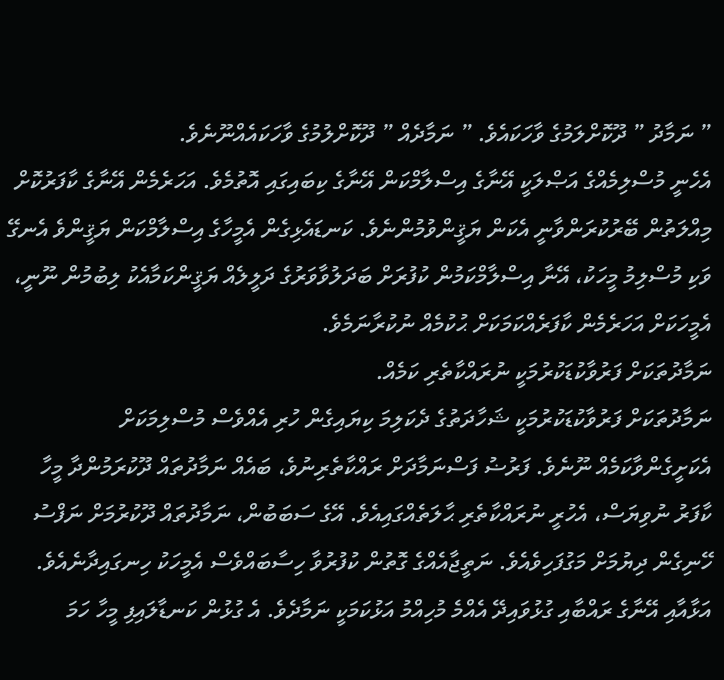” ނަމާދު ” ދޫކޮށްލަމުގެ ވާހަކައެވެ. ” ނަމާދެއް ” ދޫކޮށްލުމުގެ ވާހަކައެއްނޫނެވެ.
އެހެނީ މުސްލިމެއްގެ އަޞްލަކީ އޭނާގެ އިސްލާމްކަން އޭނާގެ ކިބައިގައި އޮތުމެވެ. އަހަރެމެން އޭނާގެ ކާފަރުކޮށް މިއްލަތުން ބޭރުކުރަންވާނީ އެކަން ޔަޤީންވުމުންނެވެ. ކަނޑައެޅިގެން އެމީހާގެ އިސްލާމްކަން ޔަޤީންވެ އެނގޭ ވަކި މުސްލިމު މީހަކު، އޭނާ އިސްލާމްކަމުން ކުފުރަށް ބަދަލުވާވަރުގެ ދަލީލެއް ޔަޤީންކަމާއެކު ލިބުމުން ނޫނީ، އެމީހަކަށް އަހަރެމެން ކާފަރެއްކަމަކަށް ޙުކުމެއް ނުކުރާނަމެވެ.
ނަމާދުތަކަށް ފަރުވާކުޑަކުރުމަކީ ނުރައްކާތެރި ކަމެއް.
ނަމާދުތަކަށް ފަރުވާކުޑަކުރުމަކީ ޝަހާދަތުގެ ދެކަލިމަ ކިޔައިގެން ހުރި އެއްވެސް މުސްލިމަކަށް އެކަށީގެންވާކަމެއް ނޫނެވެ. ފަރުޟު ފަސްނަމާދަށް ރައްކާތެރިނުވެ، ބައެއް ނަމާދުތައް ދޫކުރަމުންދާ މީހާ ކާފަރު ނުވިޔަސް، އެހުރީ ނުރައްކާތެރި ޙާލަތެއްގައިއެވެ. އޭގެ ސަބަބުން، ނަމާދުތައް ދޫކުރުމަށް ނަފްސު ހޭނިގެން ދިޔުމަށް މަގުފަހިވެއެވެ. ނަތީޖާއެއްގެ ގޮތުން ކުފުރުވާ ހިސާބައްވެސް އެމީހަކު ހިނގައިދާނެއެވެ. އަޅާއާއި އޭނާގެ ރައްބާއި ގުޅުވައިދޭ އެއްމެ މުހިއްމު އަޅުކަމަކީ ނަމާދެވެ. އެ ގުޅުން ކަނޑާލައިފި މީހާ ހަމަ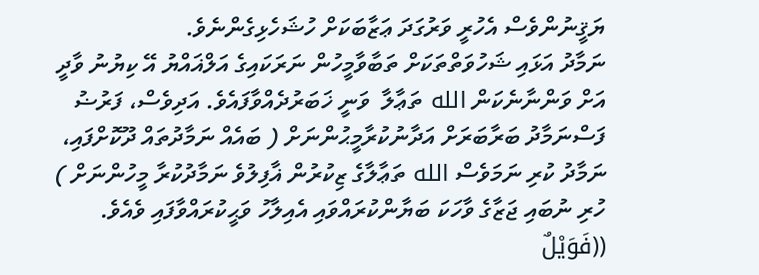ޔަޤީނުންވެސް އެހުރީ ވަރުގަދަ ޢަޒާބަކަށް ހުޝަހެޅިގެންނެވެ.
ނަމާދު އަޅައި ޝަހުވަތްތަކަށް ތަބާވާމީހުން ނަރަކައިގެ އަލްޣައްޔު އޭ ކިޔުނު ވާދީ އަށް ވަންނާނެކަން الله ތަޢާލާ  ވަނީ ޚަބަރުދެއްވާފައެވެ. އަދިވެސް، ފަރުޟު ފަސްނަމާދު ބަރާބަރަށް އަދާނުކުރާމީޙުންނަށް ( ބައެއް ނަމާދުތައް ދޫކޮށްފައި، ނަމާދު ކުރި ނަމަވެސް الله ތަޢާލާގެ ޒިކުރުން ޣާފިލުވެ ނަމާދުކުރާ މީހުންނަށް ) ހުރި ނުބައި ޖަޒާގެ ވާހަކަ ބަޔާންކުރައްވައި އެއިލާހު ވަޙީކުރައްވާފައި ވެއެވެ. ((فَوَيْلٌ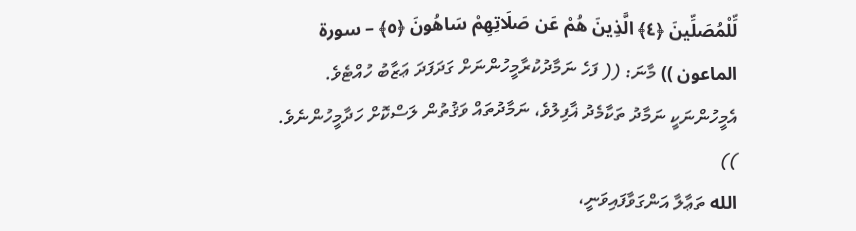لِّلْمُصَلِّينَ ﴿٤﴾ الَّذِينَ هُمْ عَن صَلَاتِهِمْ سَاهُونَ ﴿٥﴾ – سورة الماعون )) މާނަ: (( ފަހެ ނަމާދުކުރާމީހުންނަށް ގަދަފަދަ ޢަޒާބު ހުއްޓެވެ. އެމީހުންނަކީ ނަމާދު ތަކާމެދު ޣާފިލުވެ، ނަމާދުތައް ވަޤުތުން ލަސްކޮށް ހަދާމީހުންނެވެ. ))
الله ތަޢާލާ އަންގަވާފައިވަނީ،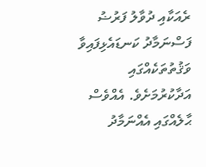ރެއަކާއި ދުވާލު ފަރުޟު ފަސްނަމާދު ކަނޑައެޅިފައިވާ ވަޤުތުތަކެއްގައި އަދާކުރުމަށެވެ. އެއްވެސް ޙާލެއްގައި އެއްނަމާދު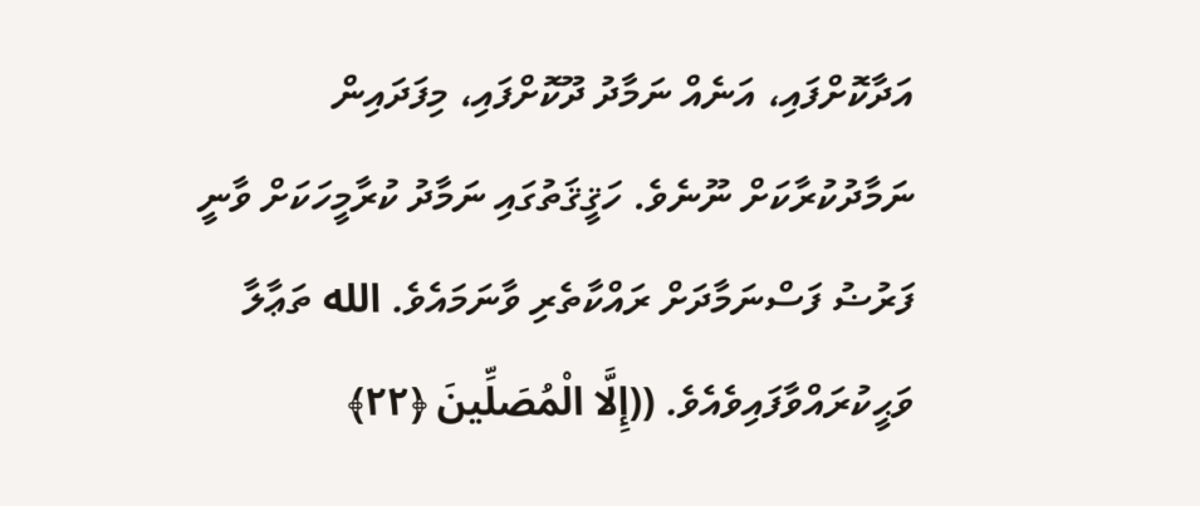އަދާކޮށްފައި، އަނެއް ނަމާދު ދޫކޮށްފައި، މިފަދައިން ނަމާދުކުރާކަށް ނޫނެވެ. ހަޤީޤަތުގައި ނަމާދު ކުރާމީހަކަށް ވާނީ ފަރުޟު ފަސްނަމާދަށް ރައްކާތެރި ވާނަމައެވެ. الله ތަޢާލާ ވަޙީކުރައްވާފައިވެއެވެ. ((إِلَّا الْمُصَلِّينَ ﴿٢٢﴾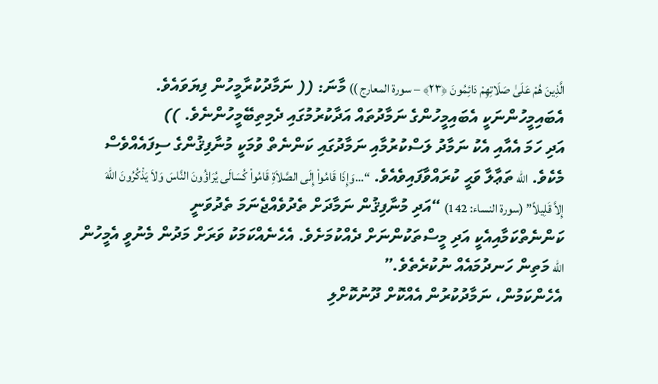الَّذِينَ هُمْ عَلَىٰ صَلَاتِهِمْ دَائِمُونَ ﴿٢٣﴾ – سورة المعارج )) މާނަ: (( ނަމާދުކުރާމީހުން ފިޔަވައެވެ. އެބައިމީހުންނަކީ އެބައިމީހުންގެ ނަމާދުތައް އަދާކުރުމުގައި ދެމިތިބޭމީހުންނެވެ. ))
އަދި ހަމަ އެއާއި އެކު ނަމާދު ލަސްކުރުމާއި ނަމާދުގައި ކަންނެތް ވުމަކީ މުނާފިޤުންގެ ސިފައެއްވެސް މެކެވެ. الله ތަޢާލާ ވަޙީ ކުރައްވާފައިވެއެވެ. “…وَإِذَا قَامُواْ إِلَى الصَّلاَةِ قَامُواْ كُسَالَى يُرَاؤُونَ النَّاسَ وَلاَ يَذْكُرُونَ اللّهَ إِلاَّ قَلِيلاً” (سورة النساء: 142) “އަދި މުނާފިޤުން ނަމާދަށް ތެދުވެއްޖެނަމަ ތެދުވަނީ ކަންނެތްކަމާއިއެކީ އަދި މީސްތަކުންނަށް ދެއްކުމަށެވެ. އެހެނެއްކަމަކު ވަރަށް މަދުން މެނުވީ އެމީހުން الله މަތިން ހަނދުމައެއް ނުކުރެތެވެ.”
އެހެންކަމުން، ނަމާދުކުރުން އެއްކޮށް ދޫނުކޮށްލި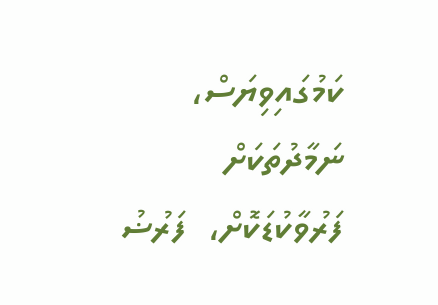ކަމުގައިވިޔަސް، ނަމާދުތަކަށް ފަރުވާކުޑަކޮށް،  ފަރުޟު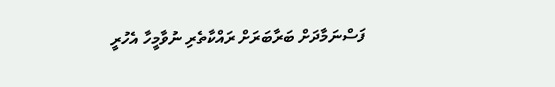ފަސްނަމާދަށް ބަރާބަރަށް ރައްކާތެރި ނުވާމީހާ އެހުރީ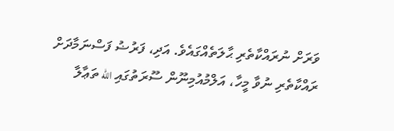ވަރަށް ނުރައްކާތެރި ޙާލަތެއްގައެވެ. އަދި، ފަރުޟު ފަސްނަމާދަށް ރައްކާތެރި ނުވާ މީހާ، އަލްމުއުމިނޫން ސޫރަތުގައި الله ތަޢާލާ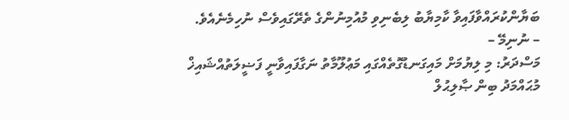ބަޔާންކުރައްވާފައިވާ ކާމިޔާބު ލިބެނިވި މުއުމިނުންގެ ތެރޭގައިވެސް ނުހިމެނެއެވެ.
– ނުނިމޭ –
މަސްދަރު: މި ލިޔުމަށް މައިގަނޑުގޮތެއްގައި މަޢުލޫމާތު ނަގާފައިވާނީ ފަޟީލަތުއްޝައިޚް މުޙައްމަދު ބިން ޞާލިޙުލް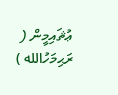ޢުޘައިމީން ( ރަޙިމަހުالله )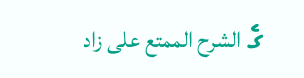ގެ الشرح الممتع على زاد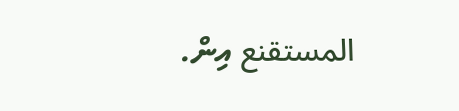المستقنع އިން.